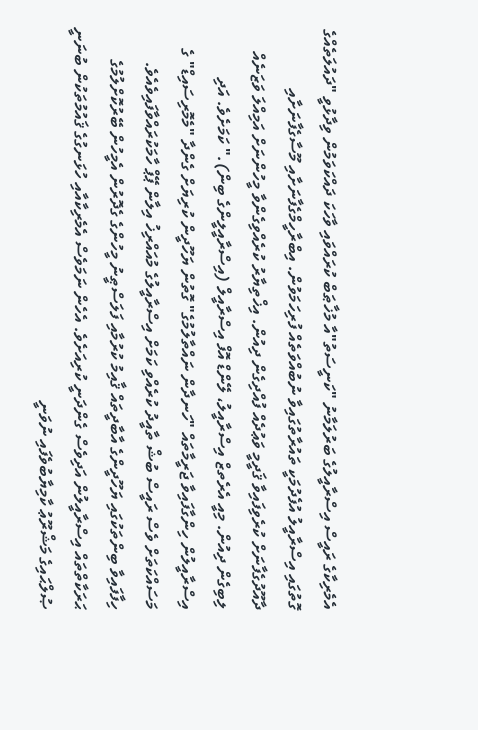އެމެރިކާގެ ރައީސް އިސްރާއީލުގެ ބަރުލަމާނު "ކަނީސަތު"އާ މުޚާޠަބް ކުރައްވައި ވާހަކަ ދައްކަވަމުން ވިދާޅުވީ "ދައުލަތެއްގެ ގޮތުގައި އިސްރާއީލު އުފެދުމަކީ ތައުރާތުގައިވާ ނުބުއްވަތެއް ފުރިހަމަވުން. އިބްރާހީމްގެފާނަށާއި މޫސާގެފާނަށާއި ދާއޫދުގެފާނަށް ކުރެވިފައިވާ ޤަދީމީ ވަޢުދެއް ފުއްދިގެން ދިއުން. އިޚްތިޔާރު ކުރެއްވިގެންވާ މީހުންނަށް އަމިއްލަ ވަޒަނެއް ލިބިގެން ދިއުން. މިއީ އެރެތޒް އިސްރާއީލު، ލޭންޑް އޮފް އިސްރާއީލް (އިސްރާއީލީންގެ ބިން)." ކަމަށެވެ. އަދި އިސްރާއީލުން ހިންގާފައިވާ ޖަރީމާތައް "ހަނދާން ނައްތާލުމުގެ" ގޮތުން ޔަހޫދީން ކުރިޔަށް ގެންދާ "މެމޮރިސައިޑް" ގެ މަސައްކަތަށް ވެސް ރައީސް ބުޝް ތާއީދު ކުރެއްވި ކަމަށް އިސްރާއީލުގެ މުއައްރިޚު އިލާން ޕޭޕް ހާމަކުރައްވާފައިވެއެވެ.
ހިފާފައިވާ ބިންތަކުގައި ޔަހޫދީންގެ އާބާދީތައް ޤާއިމު ކުރުމާއި ފަލަސްޠީނު މީހުންގެ ގެދޮރުން އެމީހުން ބޭރުކޮށްލުމުގެ ޙަރަކާތްތައް އިސްރާއީލުން އަދިވެސް ގެންދަނީ ކުރިއަށެވެ. އެހެން ނަމަވެސް އެމެރިކާއާއި ހުޅަނގުގެ ޤައުމުތަކުން ބުނަނީ ޞުލްޙައިގެ މަޝްރޫޢު ކާމިޔާބުވެފައި ނުވަނީ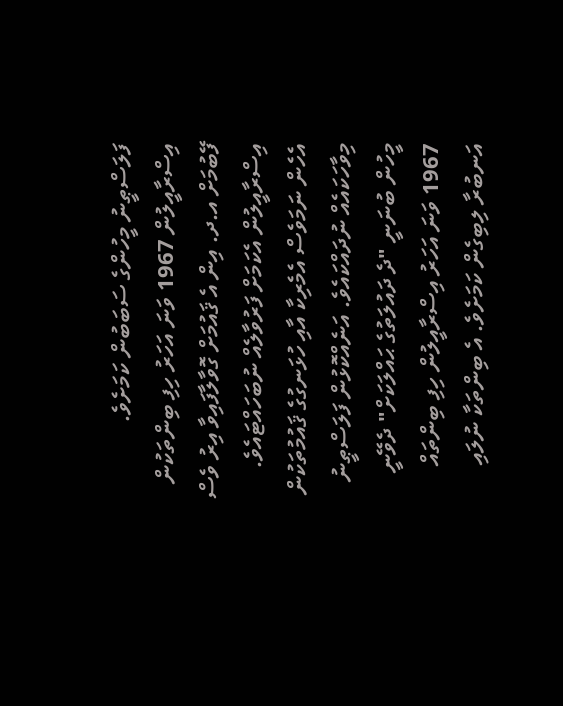ފަލަސްޠީނު މީހުންގެ ސަބަބުން ކަމަށެވެ.
އިސްރާއީލުން 1967 ވަނަ އަހަރު ހިފި ބިންތަކުން ފޭބުމަށް އ.ދ. އިން އެ ޤައުމަށް ގޮވާލާފައިވާ އިރު ވެސް އިސްރާއީލުން އެކަމަށް ފަރުވާލެއް ނުބަހައްޓައެވެ. އެހެން ނަމަވެސް އެމެރިކާ އާއި ހުޅަނގުގެ ޤައުމުތަކުން މިވާހަކައެއް ނުދައްކައެވެ. އަނެއްކޮޅުން ފަލަސްޠީނު މީހުން ބުނަނީ "ދެ ދައުލަތުގެ ޙައްލަކަށް" ދެވޭނީ 1967 ވަނަ އަހަރު އިސްރާއީލުން ހިފި ބިންތައް އަނބުރާ ލިބިގެން ކަމަށެވެ. އެ ބިންތަކާ ނުލައި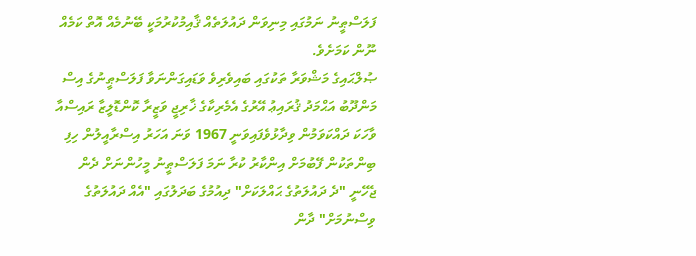ފަލަސްޠީނު ނަމުގައި މިނިވަން ދައުލަތެއް ޤާއިމުކުރުމަކީ ބޭނުމެއް އޮތް ކަމެއް ނޫން ކަމަށެވެ.
ޞުލްޙައިގެ މަޝްވަރާ ތަކުގައި ބައިވެރިވެ ވަޑައިގަންނަވާ ފަލަސްޠީނުގެ އިސް މަންދޫބު އަޙްމަދު ޤުރައިޢު އޭރުގެ އެމެރިކާގެ ޚާރިޖީ ވަޒީރާ ކޮންޑޮލީޒާ ރައިސްއާ ވާހަކަ ދައްކަވަމުން ވިދާޅުވެފައިވަނީ 1967 ވަނަ އަހަރު އިސްރާއީލުން ހިފި ބިންތަކުން ފޭބުމަށް އިންކާރު ކުރާ ނަމަ ފަލަސްޠީނު މީހުންނަށް ދެން ޖެހޭނީ "ދެ ދައުލަތުގެ ޙައްލަކަށް" ދިއުމުގެ ބަދަލުގައި "އެއް ދައުލަތުގެ ވިސްނުމަށް" ދާން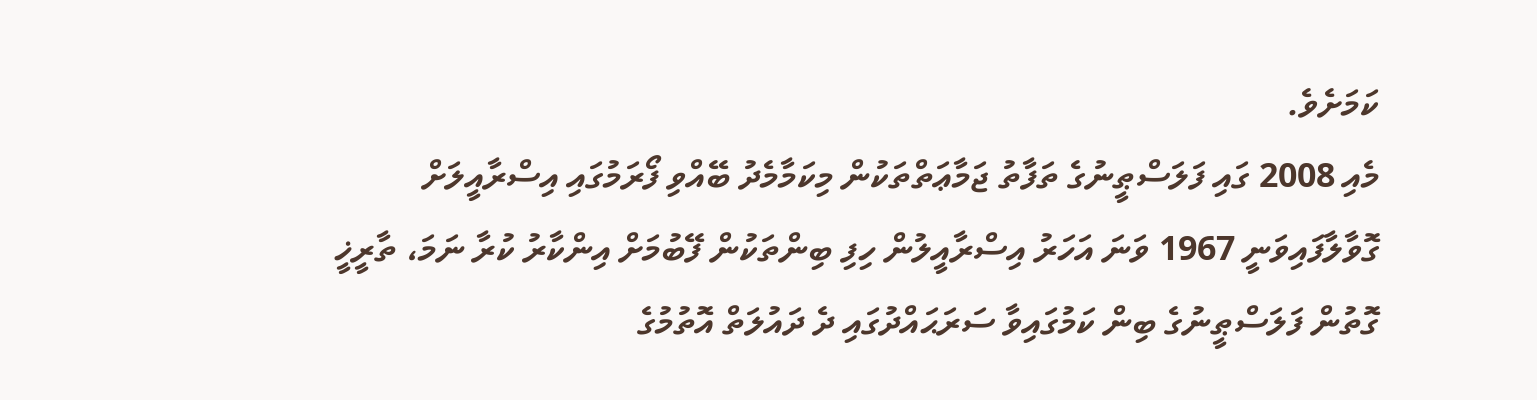ކަމަށެވެ.
މެއި 2008 ގައި ފަލަސްޠީނުގެ ތަފާތު ޖަމާޢަތްތަކުން މިކަމާމެދު ބޭއްވި ފޯރަމުގައި އިސްރާއީލަށް ގޮވާލާފައިވަނީ 1967 ވަނަ އަހަރު އިސްރާއީލުން ހިފި ބިންތަކުން ފޭބުމަށް އިންކާރު ކުރާ ނަމަ، ތާރީޚީ ގޮތުން ފަލަސްޠީނުގެ ބިން ކަމުގައިވާ ސަރަޙައްދުގައި ދެ ދައުލަތް އޮތުމުގެ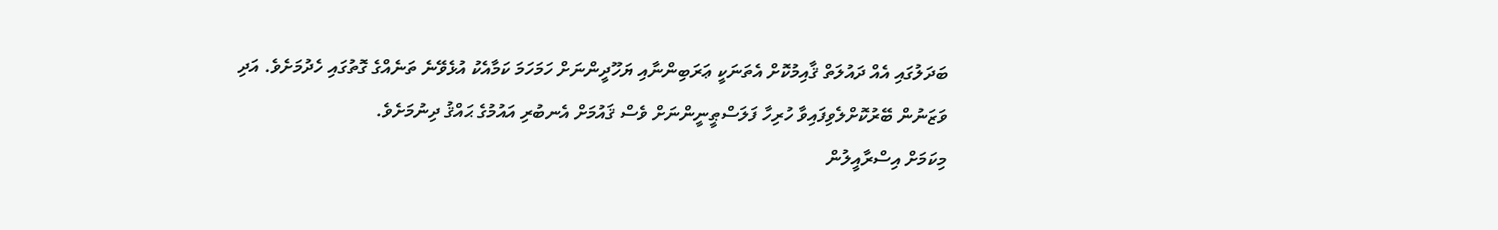ބަދަލުގައި އެއް ދައުލަތް ޤާއިމުކޮށް އެތަނަކީ ޢަރަބިންނާއި ޔަހޫދީންނަށް ހަމަހަމަ ކަމާއެކު އުޅެވޭނެ ތަނެއްގެ ގޮތުގައި ހެދުމަށެވެ. އަދި ވަޒަނުން ބޭރުކޮށްލެވިފައިވާ ހުރިހާ ފަލަސްޠީނީންނަށް ވެސް ޤައުމަށް އެނބުރި އައުމުގެ ޙައްޤު ދިނުމަށެވެ.
މިކަމަށް އިސްރާއީލުން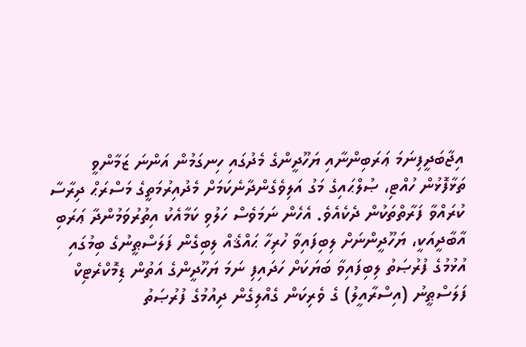އިޖާބަދީފިނަމަ ޢަރަބިންނާއި ޔަހޫދީންގެ މެދުގައި ހިނގަމުން އަންނަ ޒަމާންވީ ތަޅާފޮޅުން ހުއްޓި، ޞުލްޙައިގެ މަގު އަލިވެގެންދާނެކަމަށް މެދުއިރުމަތީގެ މަސްރަޙް ދިރާސާ ކުރައްވާ ފަރާތްތަކުން ދެކެއެވެ. އެހެން ނަމަވެސް ހަލުވި ކަމާއެކު އިތުރުވަމުންދާ ޢަރަބި އާބާދީއަކީ، ޔަހޫދީންނަށް ލިބިފައިވާ ހުރިހާ ޙައްޤެއް ލިބިގެން ފަލަސްޠީނުގެ ބިމުގައި އުޅުމުގެ ފުރުޞަތު ލިބިފައިވާ ބަޔަކަށް ހަދައިފި ނަމަ ޔަހޫދީންގެ އަތުން ޑިމޮކްރެޓިކް ފަލަސްޠީނު (އިސްރާއީލު) ގެ ވެރިކަން ގެއްލިގެން ދިއުމުގެ ފުރުޞަތު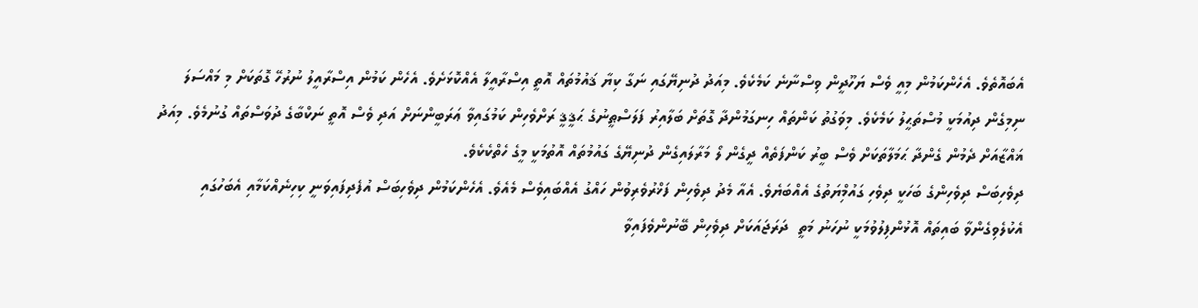އެބައޮތެވެ. އެހެންކަމުން މިއީ ވެސް ޔަހޫދީން ވިސްނާނެ ކަމެކެވެ. މިއަދު ދުނިޔޭގައި ނަގާ ކިޔާ ޤައުމުތައް އޮތީ އިސްރާއީލާ އެއްކޮޅަށެވެ. އެހެން ކަމުން އިސްރާއީލު ނުރުހޭ ގޮތަކަށް މި މައްސަލަ ނިމިގެން ދިއުމަކީ މުސްތަޙީލު ކަމެކެވެ. މިވަގުތު ކަންތައް ހިނގަމުންދާ ގޮތަށް ބަލާއިރު ފަލަސްޠީނުގެ ޙަޤީޤީ ރަށްވެހިން ކަމުގައިވާ ޢަރަބީންނަށް އަދި ވެސް އޮތީ ނަކްބާގެ ދުވަސްތައް ގުނުމެވެ. މިއަދު ޣައްޒާއަށް ދެމުން ގެންދާ ޙަމަލާތަކަށް ވެސް ބީރު ކަންފަތެއް ދީގެން ލޯ މަރާލައިގެން ދުނިޔޭގެ ގައުމުތައް އޮތުމަކީ މީގެ ހެތްކެކެވެ.
ދިވެހިބަސް ދިވެހިންގެ ބަހަކީ ދިވެހި ގައުމިްޔަތުގެ އެއްބަޔެވެ. އެއާ މެދު ދިވެހިން ފަޚްރުވެރިވުން ހައްގު އެއްބައިވެސް މެއެވެ. އެހެންކަމުން ދިވެހިބަސް އުފެދިފައިވަނީ ކިހިނެއްކަމާއި އެބަހުގައި އެކުލެވިގެންވާ ބައިތައް އޮޅުންފިލުވުމަކީ ނުހަނު މަތީ  ދަރަޖައަކަށް ދިވެހިން ބޭނުންވެފައިވާ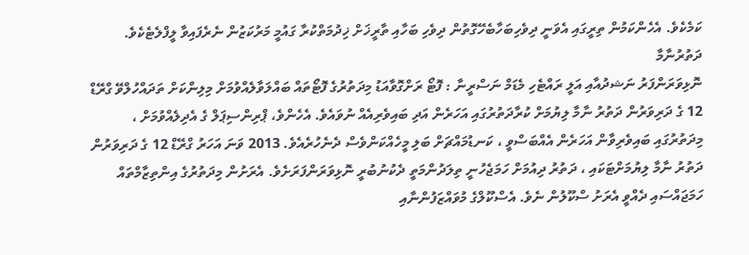ކަމެކެވެ. އެހެންކަމުން ތިރީގައި އެވަނީ ދިވެހިބަހާބެހޭގޮތުން ދިވެހި ބަހާއި ތާރީޚަށް ޚިދުމަތްކުރާ ގައުމީ މަރުކަޒުން ނެރެފައިވާ ލީފްލެޓެކެވެ.
ދަތުރުނާމާ
ނޮޅިވަރަންފަރު ނަޝދުއާއި އަލީ ރައްޓެހި މެޑަމް ނަސްރީނާ : ފޮޓޯ ރަށްގޮވާއަޑު މިދަތުރުގެ ފޮޓޯތައް ބައްލަވާލެއްވުމަށް މިލިންކަށް ތަދައްހުލްވޭ ގްރޭޑް 12 ގެ ދަރިވަރުން ދަތުރު ނާމާ ލިޔުމަށް ކުރާދަތުރުގައި އަހަރެން އަދި ބައިވެރިއެއް ނުވައެވެ. އެހެންވެ، ޕްރިންސިޕަލް ގެ އެދިލެއްވުމަށް ، މިދަތުރުގައި ބައިވެރިވާން އަހަރެން އެއްބަސްވީ ، ކަނޑުމައްޗަށް ބަލި މީހެއްކަންވެސް ދެނެހުރެއެވެ. 2013 ވަނަ އަހަރު ގްރޭޑް 12 ގެ ދަރިވަރުން ދަތުރު ނާމާ ލިޔުމަށްޓަކައި ، ދަތުރު ދިއުމަށް ހަމަޖެހުނީ ތިލަދުންމަތީ ދެކުނުބުރީ ނޮޅިވަރަންފަރަށެވެ. އެރަށުން މިދަތުރުގެ އިންތިޒާމްތައް ހަމަޖައްސައި ދެއްވީ އެރަށު ސްކޫލުން ނެވެ. އެސްކޫލްގެ މުވައްޒަފުންނާއި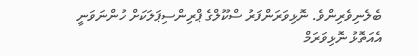ބެލެނިވެރިންވެ. ނޮޅިވަރަންފަރު ސްކޫލްގެ ޕްރިންސިޕަލަކަށް ހުންނަވަނީ އެއަތޮޅު ނޮޅިވަރަމް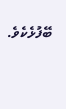ބޭފުޅެކެވެ.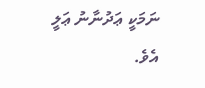ނަމަކީ ޢަދުނާނު ޢަލީ އެވެ.